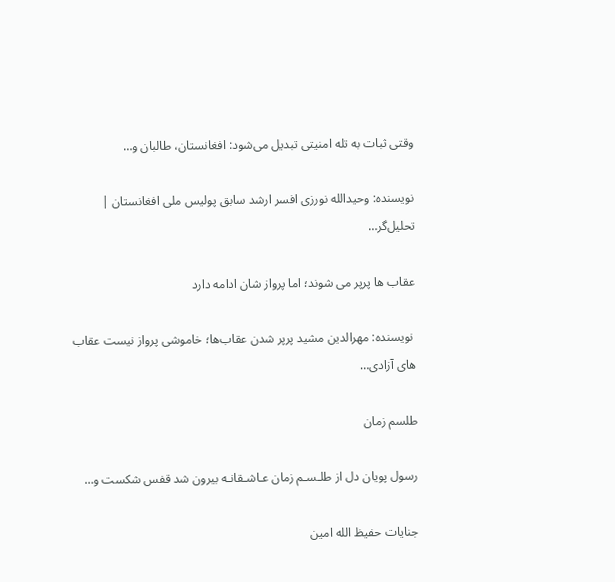وقتی ثبات به تله امنیتی تبدیل می‌شود: افغانستان، طالبان و…

نویسنده: وحیدالله نورزی افسر ارشد سابق پولیس ملی افغانستان | تحلیل‌گر…

عقاب ها پرپر می شوند؛ اما پرواز شان ادامه دارد

 نویسنده: مهرالدین مشید پرپر شدن عقاب‌ها؛ خاموشی پرواز نیست عقاب‌ های آزادی…

طلسم زمان

رسول پویان دل از طلـسـم زمان عـاشـقانـه بیرون شد قفس شکست و…

جنایات حفیظ الله امین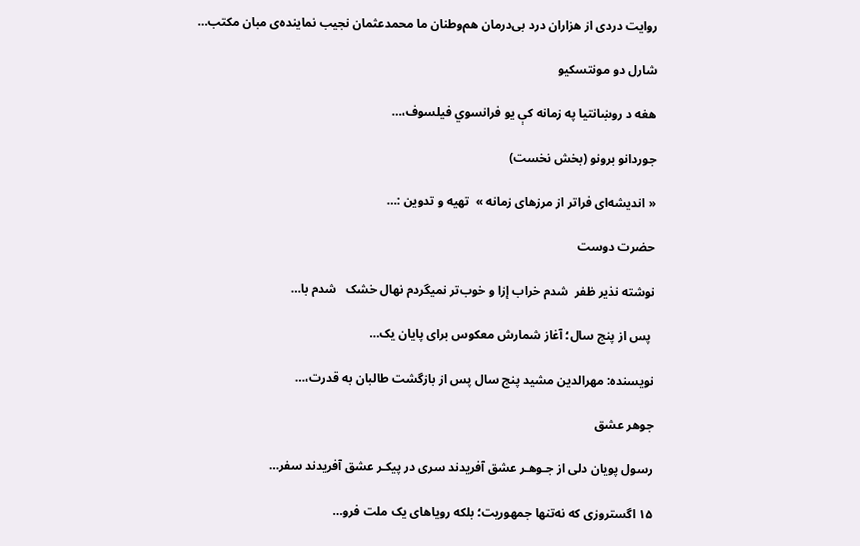روایت دردی از هزاران درد بی‌درمان هم‌وطنان ما محمدعثمان نجیب نماینده‌ی مبان مکتب…

شارل دو مونتسکیو

هغه د روښانتیا په زمانه کې یو فرانسوي فیلسوف،…

جوردانو برونو (بخش نخست)

« اندیشه‌ای فراتر از مرزهای زمانه »  تهیه و تدوین :…

حضرت دوست

نوشته نذیر ظفر  شدم خراب إزا و خوب‌تر نمیگردم نهال خشک   شدم با…

 پس از پنج سال؛ آغاز شمارش معکوس برای پایان یک…

نویسنده: مهرالدین مشید پنج سال پس از بازگشت طالبان به قدرت،…

جوهر عشق

رسول پویان دلی از جـوهـر عشق آفریدند سری در پیکـر عشق آفریدند سفر…

۱۵ اگستروزی که نه‌تنها جمهوریت؛ بلکه رویاهای یک ملت فرو…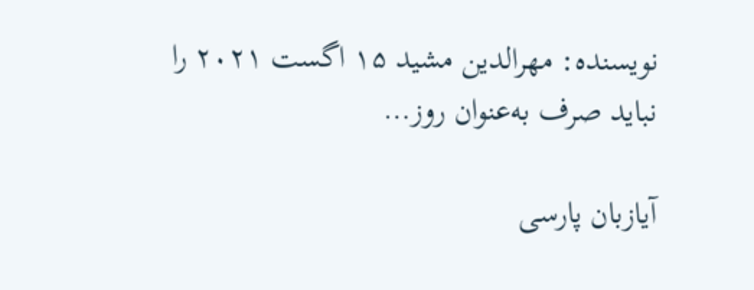نویسنده: مهرالدین مشید ۱۵ اگست ۲۰۲۱ را نباید صرف به‌عنوان روز…

آیازبان پارسی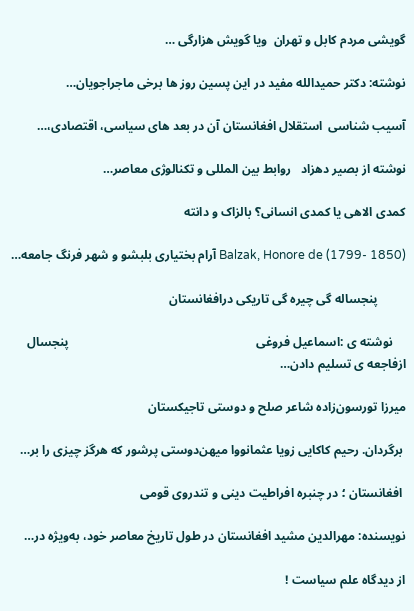گویشی مردم کابل و تهران  ویا گویش هزارگی …

نوشته: دکتر حمیدالله مفید در این پسین روز ها برخی ماجراجویان…

آسیب شناسی  استقلال افغانستان آن در بعد های سیاسی، اقتصادی،…

نوشته از بصیر دهزاد   روابط بین المللی و تکنالوژی معاصر…

کمدی الاهی یا کمدی انسانی؟ بالزاک و دانته

Balzak, Honore de (1799- 1850) آرام بختیاری بلبشو و شهر فرنگ جامعه…

         پنجساله گی چیره گی تاریکی درافغانستان

    نوشته ی :اسماعیل فروغی                                                            پنجسال ازفاجعه ی تسلیم دادن…

میرزا تورسون‌زاده شاعر صلح و دوستی تاجیکستان

 برگردان. رحیم کاکایی زویا عثمانووا میهن‌دوستی پرشور که هرگز چیزی را بر…

 افغانستان ؛ در چنبره افراطیت دینی و تندروی قومی

نویسنده: مهرالدین مشید افغانستان در طول تاریخ معاصر خود، به‌ویژه در…

از دیدگاه علم سیاست !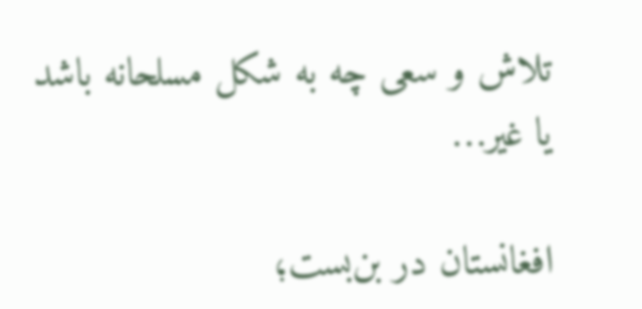تلاش و سعی چه به شکل مسلحانه باشد یا غیر…

افغانستان در بن‌بست؛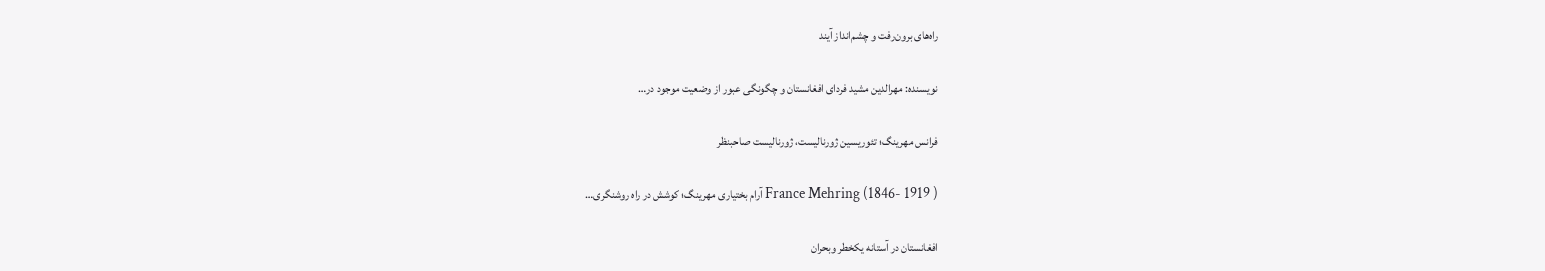راه‌های برون‌رفت و چشم‌انداز آیند

نویسنده: مهرالدین مشید فردای افغانستان و چگونگی عبور از وضعیت موجود در…

فرانس مهرینگ؛ تئوریسین ژورنالیست، ژورنالیست صاحبنظر

France Mehring (1846- 1919 ) آرام بختیاری مهرینگ؛ کوشش در راه روشنگری…

افغانستان در آستانه یکخطر وبحران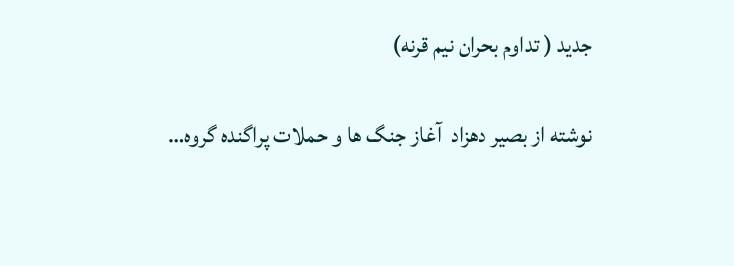جدید ( تداوم بحران نیم قرنه)

نوشته از بصیر دهزاد  آغاز جنگ ها و حملات پراگنده گروه…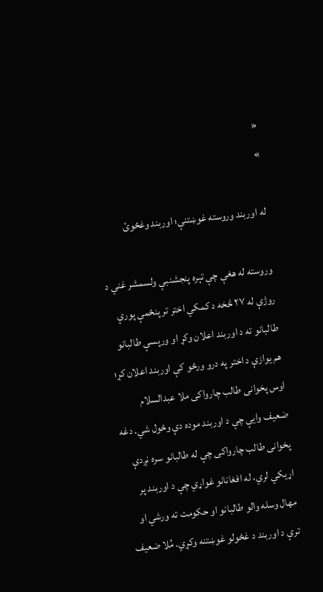«
»

له اوربند وروسته غوښتنې؛ اوربند وغځوئ

وروسته له هغې چې تېره پنجشنبې ولسمشر غني د روژې له ۲۷ څخه د کمکي اختر تر پنځمې پورې طالبانو ته د اوربند اعلان وکړ او ورپسې طالبانو هم یوازې د اختر په درو ورځو کې اوربند اعلان کړ؛ اوس پخوانی طالب چارواکی ملا عبدالسلام ضعيف وايې چې د اوربند موده دې وځول شي. دغه پخوانی طالب چارواکی چې له طالبانو سره نږدې اړیکي لري، له افغانانو غواړي چې د اوربند پر مهال وسله والو طالبانو او حکومت ته ورشي او ترې د اوربند د غځولو غوښتنه وکړي. مُلا ضعیف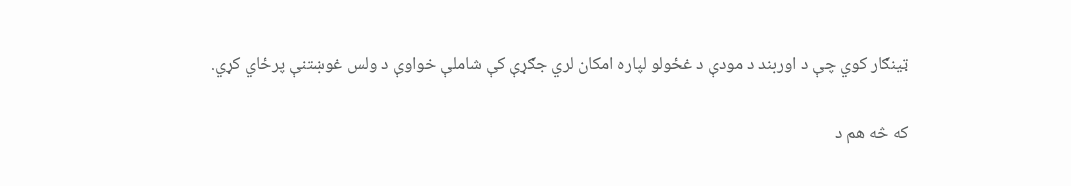ټینګار کوي چې د اوربند د مودې د غځولو لپاره امکان لري جګړې کې شاملې خواوې د ولس غوښتنې پرځاي کړي.

که څه هم د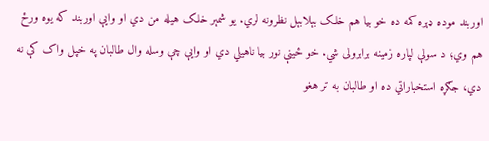اوربند موده ډېره کمه ده خو بيا هم خلک بېلابېل نظرونه لري. يو شمېر خلک هيله من دي او وايې اوربند که يوه ورځ هم وي؛ د سولې لپاره زمينه برابرولی شي. خو ځينې نور بيا ناهيلي دي او وايې چې وسله وال طالبان په خپل واک کې نه دي، جګړه استخباراتي ده او طالبان به تر هغو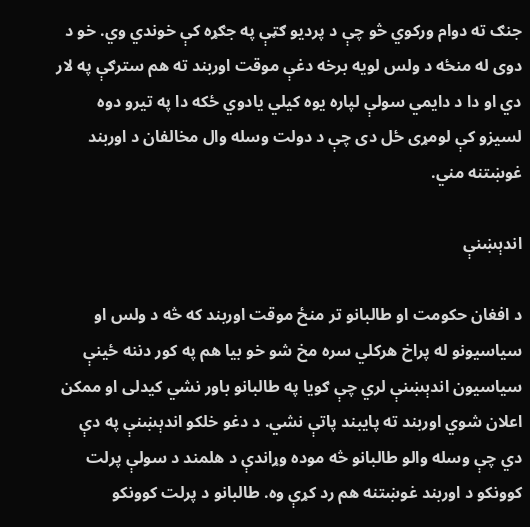جنګ ته دوام ورکوي څو چې د پرديو ګټې په جګړه کې خوندي وي. خو د دوی له منځه د ولس لويه برخه دغې موقت اوربند ته هم سترګې په لار دي او دا د دايمي سولې لپاره يوه کيلي يادوي ځکه دا په تيرو دوه لسيزو کې لومړی ځل دی چې د دولت وسله وال مخالفان د اوربند غوښتنه مني.

اندېښنې

د افغان حکومت او طالبانو تر منځ موقت اوربند که څه د ولس او سياسيونو له پراخ هرکلي سره مخ شو خو بيا هم په کور دننه ځينې سياسيون اندېښنې لري چې ګويا په طالبانو باور نشي کيدلی او ممکن اعلان شوي اوربند ته پایبند پاتې نشي. د دغو خلکو اندېښنې په دې دي چې وسله والو طالبانو څه موده وړاندې د هلمند د سولې پرلت کوونکو د اوربند غوښتنه هم رد کړې وه. طالبانو د پرلت کوونکو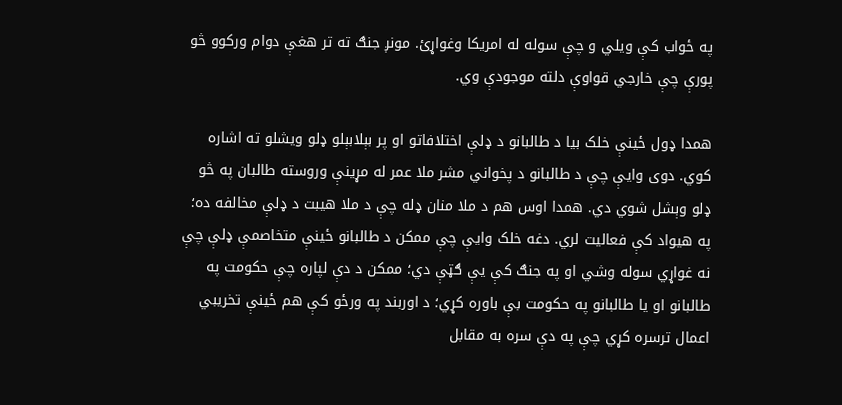په ځواب کې ويلي و چې سوله له امريکا وغواړئ. مونږ جنګ ته تر هغې دوام ورکوو څو پورې چې خارجي قواوې دلته موجودې وي.

همدا ډول ځينې خلک بيا د طالبانو د ډلې اختلافاتو او پر بېلابېلو ډلو ويشلو ته اشاره کوي. دوی وايې چې د طالبانو د پخواني مشر ملا عمر له مړينې وروسته طالبان په څو ډلو وېشل شوي دي. همدا اوس هم د ملا منان ډله چې د ملا هيبت د ډلې مخالفه ده؛ په هيواد کې فعاليت لري. دغه خلک وايې چې ممکن د طالبانو ځينې متخاصمې ډلې چې نه غواړي سوله وشي او په جنګ کې يې ګټې دي؛ ممکن د دې لپاره چې حکومت په طالبانو او يا طالبانو په حکومت بې باوره کړي؛ د اوربند په ورځو کې هم ځينې تخريبي اعمال ترسره کړي چې په دې سره به مقابل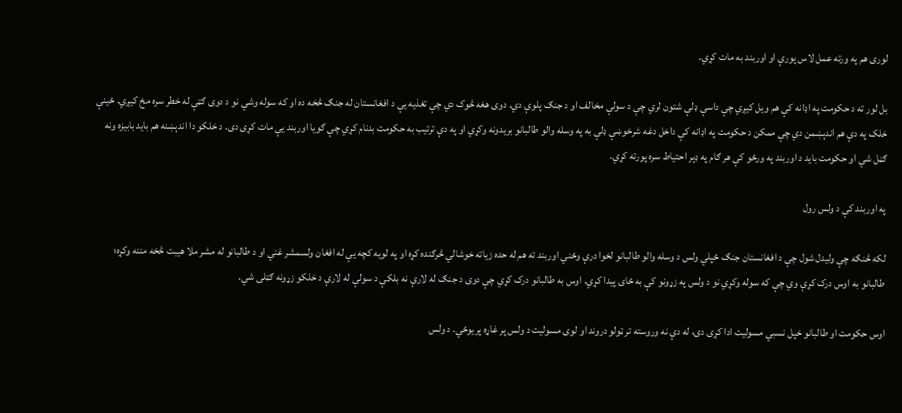لوری هم په ورته عمل لاس پورې او اوربند به مات کړي.

بل لور ته د حکومت په اډانه کې هم ويل کيږي چې داسې ډلې شتون لري چې د سولې مخالف او د جنګ پلوې دي. دوی هغه څوک دي چې تغذيه يې د افغانستان له جنګ څخه ده او که سوله وشي نو د دوی ګټې له خطر سره مخ کيږي. ځینې خلک په دې هم اندېښمن دي چې ممکن د حکومت په اډانه کې داخل دغه شرخوښې ډلې به په وسله والو طالبانو بريدونه وکړي او په دې ترتيب به حکومت بدنام کړي چې ګويا اوربند يې مات کړی دی. د خلکو دا اندېښنه هم بايد بابيزه ونه ګڼل شي او حکومت بايد د اوربند په ورځو کې هر ګام په ډېر احتياط سره پورته کړي.

په اوربند کې د ولس رول

لکه څنګه چې وليدل شول چې د افغانستان جنګ ځپلي ولس د وسله والو طالبانو لخوا درې وځني اوربند ته هم له حده زياته خوشالي څرګنده کړه او په لويه کچه يې له افغان ولسمشر غني او د طالبانو له مشر ملا هيبت څخه مننه وکړه؛ طالبانو به اوس درک کړې وي چې که سوله وکړي نو د ولس په زړونو کې به ځای پيدا کړي. اوس به طالبانو درک کړي چې دوی د جنګ له لارې نه بلکې د سولې له لارې د خلکو زړونه ګټلی شي.

اوس حکومت او طالبانو خپل نسبي مسوليت ادا کړی دی، له دې نه وروسته تر ټولو دروند او لوی مسوليت د ولس پر غاړه پريوځي. د ولس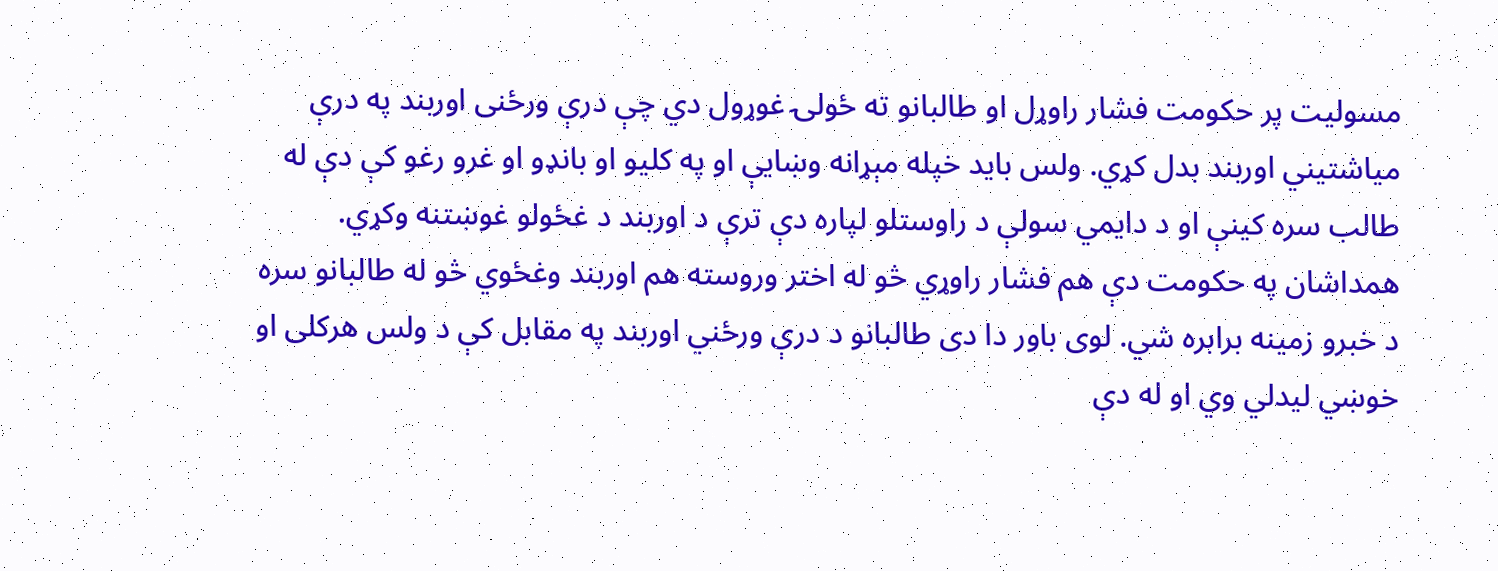مسوليت پر حکومت فشار راوړل او طالبانو ته ځولۍ غوړول دي چې درې ورځنی اوربند په درې مياشتيني اوربند بدل کړي. ولس بايد خپله مېړانه وښايې او په کليو او بانډو او غرو رغو کې دې له طالب سره کينې او د دايمي سولې د راوستلو لپاره دې ترې د اوربند د غځولو غوښتنه وکړي. همداشان په حکومت دې هم فشار راوړي څو له اختر وروسته هم اوربند وغځوي څو له طالبانو سره د خبرو زمينه برابره شي. لوی باور دا دی طالبانو د درې ورځني اوربند په مقابل کې د ولس هرکلی او خوښي ليدلي وي او له دې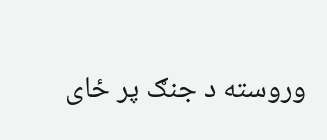وروسته د جنګ پر ځای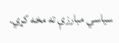سياسي مبارزې ته مخه کړي.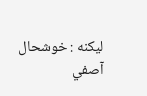لیکنه : خوشحال آصفي